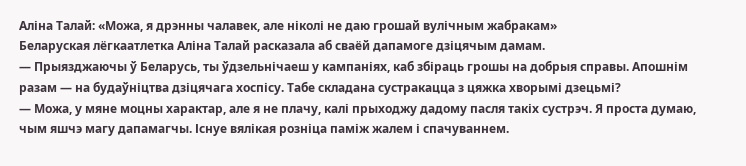Аліна Талай: «Можа, я дрэнны чалавек, але ніколі не даю грошай вулічным жабракам»
Беларуская лёгкаатлетка Аліна Талай расказала аб сваёй дапамоге дзіцячым дамам.
— Прыязджаючы ў Беларусь, ты ўдзельнічаеш у кампаніях, каб збіраць грошы на добрыя справы. Апошнім разам — на будаўніцтва дзіцячага хоспісу. Табе складана сустракацца з цяжка хворымі дзецьмі?
— Можа, у мяне моцны характар, але я не плачу, калі прыходжу дадому пасля такіх сустрэч. Я проста думаю, чым яшчэ магу дапамагчы. Існуе вялікая розніца паміж жалем і спачуваннем.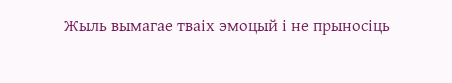Жыль вымагае тваіх эмоцый і не прыносіць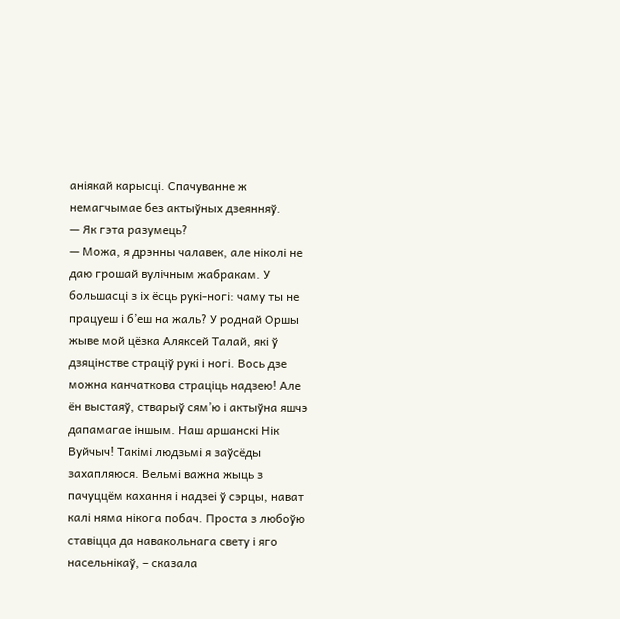аніякай карысці. Спачуванне ж немагчымае без актыўных дзеянняў.
— Як гэта разумець?
— Можа, я дрэнны чалавек, але ніколі не даю грошай вулічным жабракам. У большасці з іх ёсць рукі-ногі: чаму ты не працуеш і б’еш на жаль? У роднай Оршы жыве мой цёзка Аляксей Талай, які ў дзяцінстве страціў рукі і ногі. Вось дзе можна канчаткова страціць надзею! Але ён выстаяў, стварыў сям’ю і актыўна яшчэ дапамагае іншым. Наш аршанскі Нік Вуйчыч! Такімі людзьмі я заўсёды захапляюся. Вельмі важна жыць з пачуццём кахання і надзеі ў сэрцы, нават калі няма нікога побач. Проста з любоўю ставіцца да навакольнага свету і яго насельнікаў, – сказала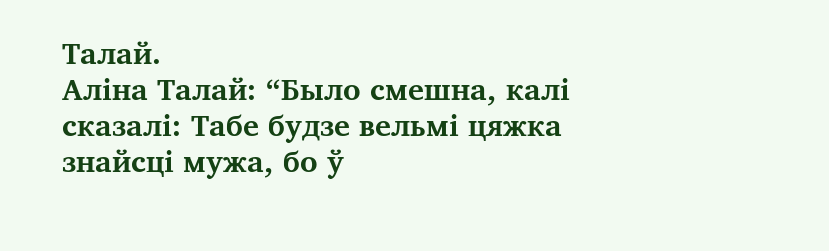Талай.
Аліна Талай: “Было смешна, калі сказалі: Табе будзе вельмі цяжка знайсці мужа, бо ў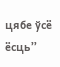цябе ўсё ёсць”